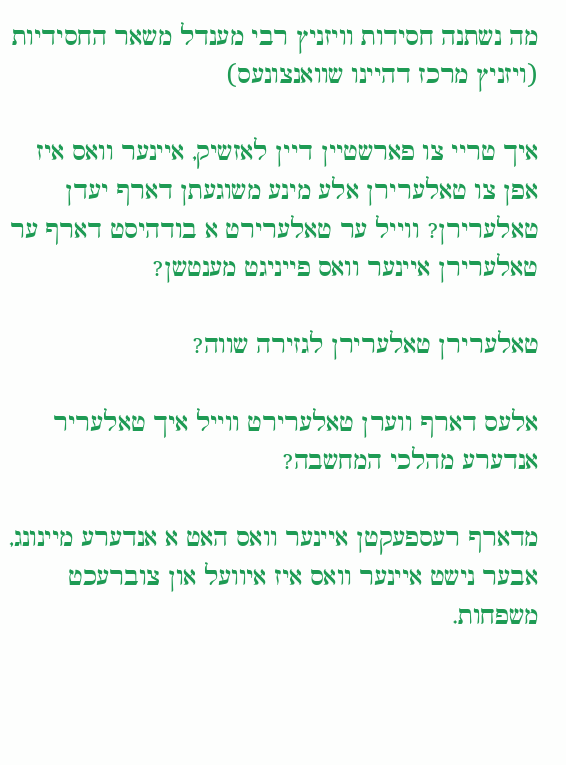מה נשתנה חסידות וויזניץ רבי מענדל משאר החסידיות (ויזניץ מרכז דהיינו שוואנצונעס)

איך טריי צו פארשטיין דיין לאזשיק, איינער וואס איז אפן צו טאלערירן אלע מינע משוגעתן דארף יעדן טאלערירן? ווייל ער טאלערירט א בודהיסט דארף ער טאלערירן איינער וואס פייניגט מענטשן?

טאלערירן טאלערירן לגזירה שווה?

אלעס דארף ווערן טאלערירט ווייל איך טאלעריר אנדערע מהלכי המחשבה?

מדארף רעספעקטן איינער וואס האט א אנדערע מיינונג, אבער נישט איינער וואס איז איוועל און צוברעכט משפחות.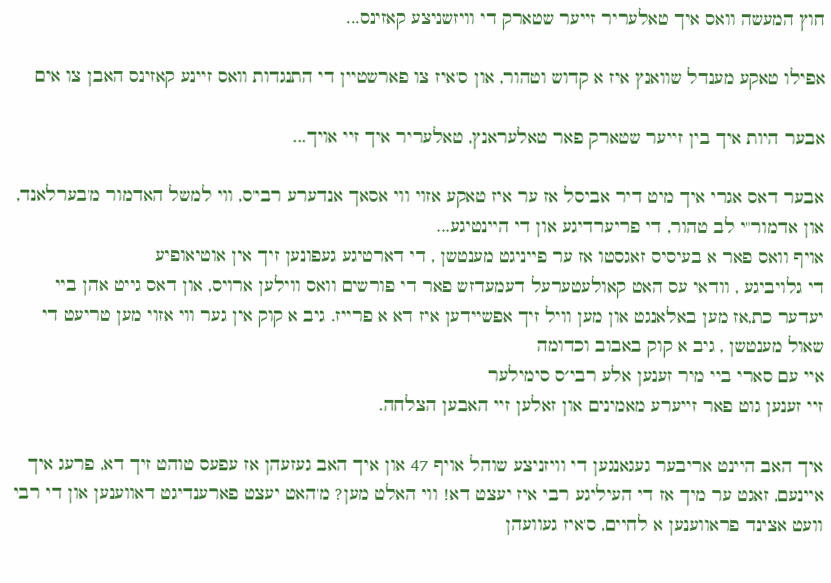חוץ המעשה וואס איך טאלעריר זייער שטארק די וויזשניצע קאזינס...

אפילו טאקע מענדל שוואנץ איז א קדוש וטהור, און ס'איז צו פארשטיין די התנגדות וואס זיינע קאזינס האבן צו אים

אבער היות איך בין זייער שטארק פאר טאלעראנץ, טאלעריר איך זיי אויך...

אבער דאס אגרי איך מיט דיר אביסל אז ער איז טאקע אזוי ווי אסאך אנדערע רבי'ס, ווי למשל האדמור מ'בערלאנד, און אדמור"י לב טהור, די פריערדיגע און די היינטיגע...
אויף וואס פאר א בעיסיס זאגסטו אז ער פייניגט מענטשן , די דארטיגע געפונען זיך אין אוטיאופיע
די גלויביגע , וודאי עס האט קאולעטערעל דעמעדזש פאר די פורשים וואס ווילען ארויס, און דאס גייט אהן ביי יעדער כת,אז מען באלאנגט און מען וויל זיך אפשיידען איז דא א פרייז. גיב א קוק אין גער ווי אזוי מען טריעט די שאול מענטשן , גיב א קוק באבוב וכדומה
איי עם סארי ביי מיר זענען אלע רבי׳ס סימילער
זיי זענען גוט פאר זייערע מאמינים און זאלען זיי האבען הצלחה.

איך האב היינט אריבער געגאנגען די וויזניצע שוהל אויף 47 און איך האב געזעהן אז עפעס טוהט זיך דא, פרעג איך איינעם, זאגט ער מיך אז די העיליגע רבי איז יעצט דא! ווי האלט מען? מ'האט יעצט פארענדיגט דאווענען און די רבי וועט אצינד פראווענען א לחיים, ס'איז געוועהן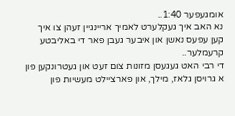אומגעפער 1:40..
נא האב איך געקלערט לאמיך אריינגיין זעהן צו איך קען עפעס נאשן און איבער געבן פאר די באליבטע קרעמלער..
די רבי האט געגעסן מזונות צום זעט און געטרונקען פון א גרויסן גלאז, מילך, און פארציילט מעשיות פון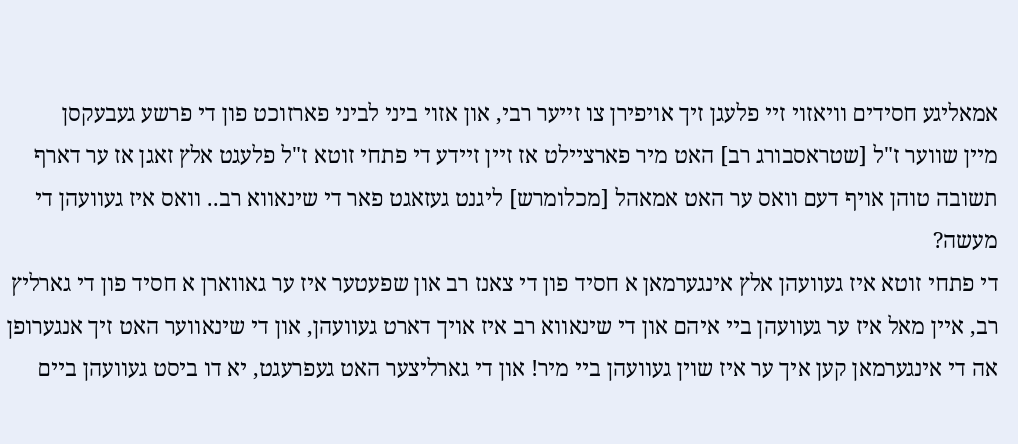אמאליגע חסידים וויאזוי זיי פלעגן זיך אויפירן צו זייער רבי, און אזוי ביני לביני פארזוכט פון די פרשע געבעקסן
מיין שווער ז"ל [שטראסבורג רב] האט מיר פארציילט אז זיין זיידע די פתחי זוטא ז"ל פלעגט אלץ זאגן אז ער דארף תשובה טוהן אויף דעם וואס ער האט אמאהל [מכלומרש] ליגנט געזאגט פאר די שינאווא רב.. וואס איז געוועהן די מעשה?
די פתחי זוטא איז געוועהן אלץ אינגערמאן א חסיד פון די צאנז רב און שפעטער איז ער גאווארן א חסיד פון די גארליץ רב, איין מאל איז ער געוועהן ביי איהם און די שינאווא רב איז אויך דארט געוועהן, און די שינאווער האט זיך אנגערופן אה די אינגערמאן קען איך ער איז שוין געוועהן ביי מיר! און די גארליצער האט געפרעגט, יא דו ביסט געוועהן ביים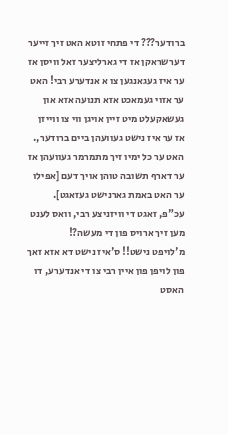ברודער??? די פתחי זוטא האט זיך זייער דערשראקן אז די גארליצער זאל וויסן אז ער איז געגאנגען צו א אנדערע רבי! האט ער אזוי געמאכט אזא תנועה אזא און געשאקעלט מיט זיין אויגן ווי צו ווייזן אז ער איז נישט געוועהן ביים ברודער,. האט ער כל ימיו זיך מתמרמר געוועהן אז ער דארף תשובה טוהן אויך דעם [אפילו ער האט באמת גארנישט געזאגט].
עכ"פ, זאגט די וויזניצע רבי, וואס לענט מען זיך ארויס פון די מעשה?!
מ'לויפט נישט!! ס'איז נישט דא אזא זאך פון לויפן פון איין רבי צו די אנדערע, דו האסט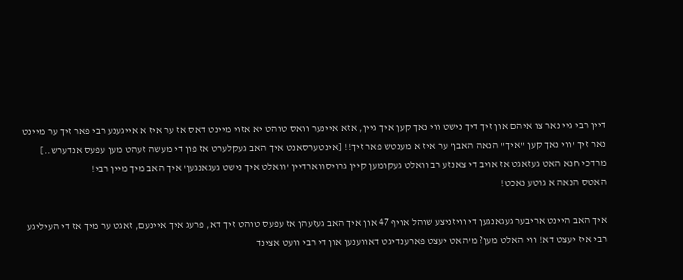דיין רבי גיי נאר צו איהם און זיך דיך נישט ווי נאך קען איך גיין, אזא איינער וואס טוהט יא אזוי מיינט דאס אז ער איז א אייגענע רבי פאר זיך ער מיינט נאר זיך 'ווי נאך קען "איך" הנאה האבן' ער איז א מענטש פאר זיך!! [אינטערסאנט איך האב געקלערט אז פון די מעשה זעהט מען עפעס אנדערש..]
מרדכי חנא האט געזאגט אז אויב די צאנזע רב וואלט געקומען קיין גרויסווארדיין 'וואלט איך נישט געגאנגען' איך האב מיך מיין רבי!
האטס הנאה א גוטע נאכט!

איך האב היינט אריבער געגאנגען די וויזניצע שוהל אויף 47 און איך האב געזעהן אז עפעס טוהט זיך דא, פרעג איך איינעם, זאגט ער מיך אז די העיליגע רבי איז יעצט דא! ווי האלט מען? מ'האט יעצט פארענדיגט דאווענען און די רבי וועט אצינד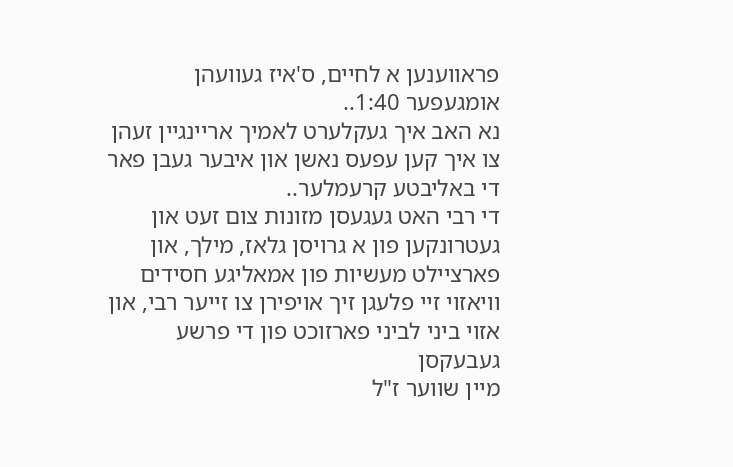פראווענען א לחיים, ס'איז געוועהן אומגעפער 1:40..
נא האב איך געקלערט לאמיך אריינגיין זעהן צו איך קען עפעס נאשן און איבער געבן פאר די באליבטע קרעמלער..
די רבי האט געגעסן מזונות צום זעט און געטרונקען פון א גרויסן גלאז, מילך, און פארציילט מעשיות פון אמאליגע חסידים וויאזוי זיי פלעגן זיך אויפירן צו זייער רבי, און אזוי ביני לביני פארזוכט פון די פרשע געבעקסן
מיין שווער ז"ל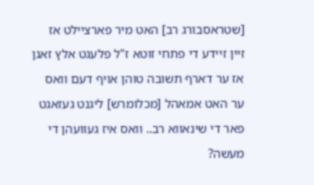[שטראסבורג רב] האט מיר פארציילט אז זיין זיידע די פתחי זוטא ז"ל פלעגט אלץ זאגן אז ער דארף תשובה טוהן אויף דעם וואס ער האט אמאהל [מכלומרש] ליגנט געזאגט פאר די שינאווא רב.. וואס איז געוועהן די מעשה?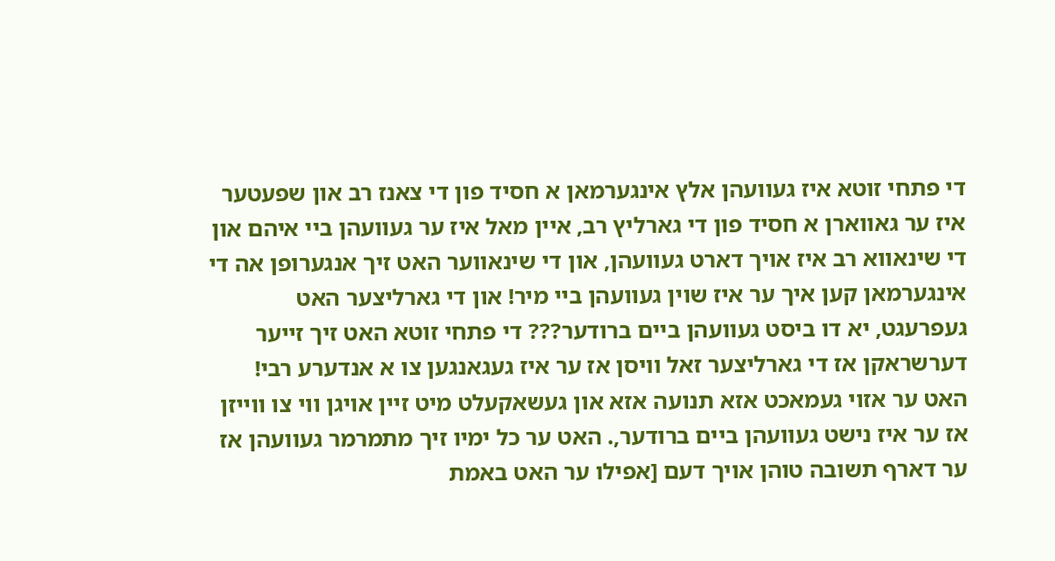די פתחי זוטא איז געוועהן אלץ אינגערמאן א חסיד פון די צאנז רב און שפעטער איז ער גאווארן א חסיד פון די גארליץ רב, איין מאל איז ער געוועהן ביי איהם און די שינאווא רב איז אויך דארט געוועהן, און די שינאווער האט זיך אנגערופן אה די אינגערמאן קען איך ער איז שוין געוועהן ביי מיר! און די גארליצער האט געפרעגט, יא דו ביסט געוועהן ביים ברודער??? די פתחי זוטא האט זיך זייער דערשראקן אז די גארליצער זאל וויסן אז ער איז געגאנגען צו א אנדערע רבי! האט ער אזוי געמאכט אזא תנועה אזא און געשאקעלט מיט זיין אויגן ווי צו ווייזן אז ער איז נישט געוועהן ביים ברודער,. האט ער כל ימיו זיך מתמרמר געוועהן אז ער דארף תשובה טוהן אויך דעם [אפילו ער האט באמת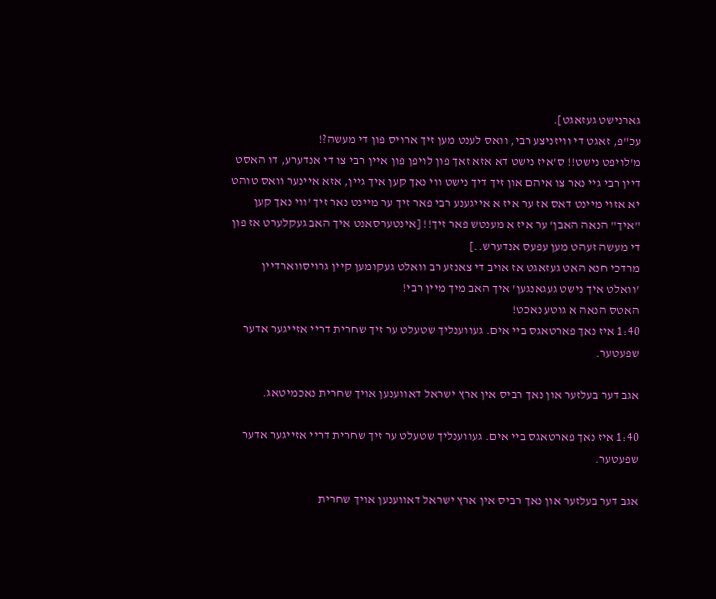גארנישט געזאגט].
עכ"פ, זאגט די וויזניצע רבי, וואס לענט מען זיך ארויס פון די מעשה?!
מ'לויפט נישט!! ס'איז נישט דא אזא זאך פון לויפן פון איין רבי צו די אנדערע, דו האסט דיין רבי גיי נאר צו איהם און זיך דיך נישט ווי נאך קען איך גיין, אזא איינער וואס טוהט יא אזוי מיינט דאס אז ער איז א אייגענע רבי פאר זיך ער מיינט נאר זיך 'ווי נאך קען "איך" הנאה האבן' ער איז א מענטש פאר זיך!! [אינטערסאנט איך האב געקלערט אז פון די מעשה זעהט מען עפעס אנדערש..]
מרדכי חנא האט געזאגט אז אויב די צאנזע רב וואלט געקומען קיין גרויסווארדיין 'וואלט איך נישט געגאנגען' איך האב מיך מיין רבי!
האטס הנאה א גוטע נאכט!
1:40 איז נאך פארטאגס ביי אים. געווענליך שטעלט ער זיך שחרית דריי אזייגער אדער שפעטער.

אגב דער בעלזער און נאך רביס אין ארץ ישראל דאווענען אויך שחרית נאכמיטאג.

1:40 איז נאך פארטאגס ביי אים. געווענליך שטעלט ער זיך שחרית דריי אזייגער אדער שפעטער.

אגב דער בעלזער און נאך רביס אין ארץ ישראל דאווענען אויך שחרית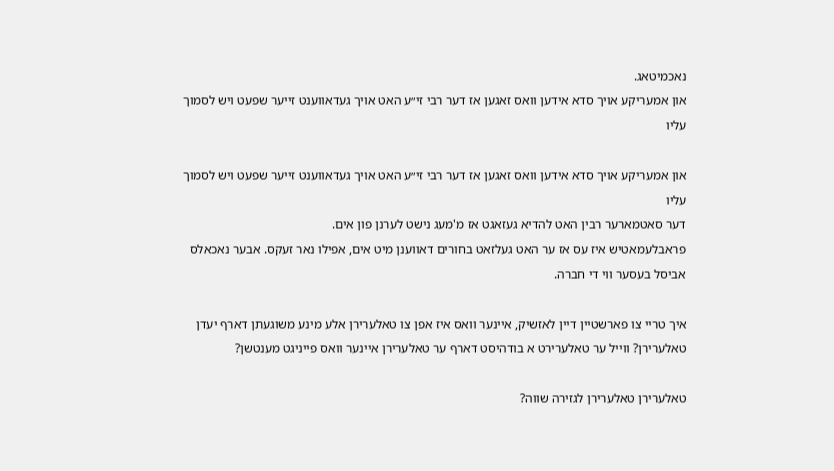נאכמיטאג.
און אמעריקע אויך סדא אידען וואס זאגען אז דער רבי זי״ע האט אויך געדאווענט זייער שפעט ויש לסמוך עליו

און אמעריקע אויך סדא אידען וואס זאגען אז דער רבי זי״ע האט אויך געדאווענט זייער שפעט ויש לסמוך עליו
דער סאטמארער רבין האט להדיא געזאגט אז מ'מעג נישט לערנן פון אים.
פראבלעמאטיש איז עס אז ער האט געלזאט בחורים דאווענן מיט אים, אפילו נאר זעקס. אבער נאכאלס אביסל בעסער ווי די חברה.

איך טריי צו פארשטיין דיין לאזשיק, איינער וואס איז אפן צו טאלערירן אלע מינע משוגעתן דארף יעדן טאלערירן? ווייל ער טאלערירט א בודהיסט דארף ער טאלערירן איינער וואס פייניגט מענטשן?

טאלערירן טאלערירן לגזירה שווה?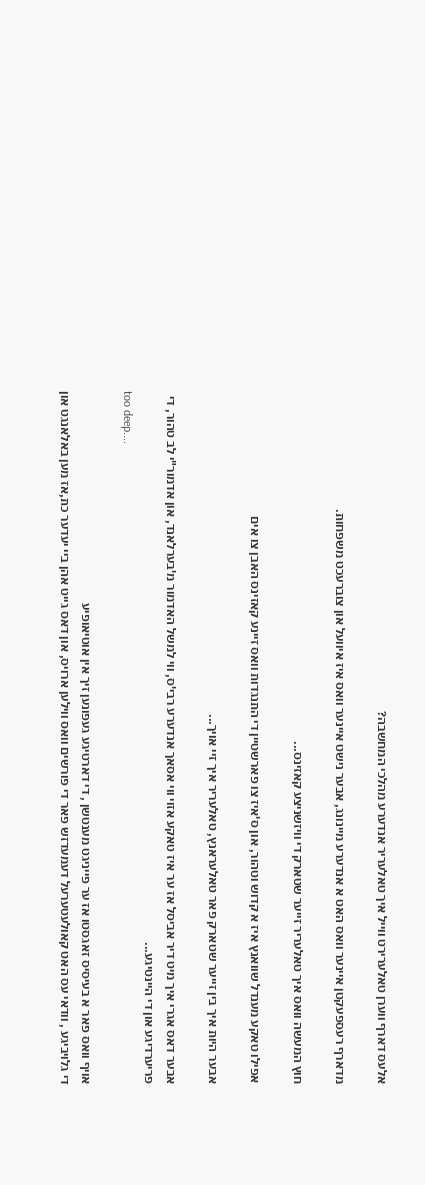אלעס דארף ווערן טאלערירט ווייל איך טאלעריר אנדערע מהלכי המחשבה?

מדארף רעספעקטן איינער וואס האט א אנדערע מיינונג, אבער נישט איינער וואס איז איוועל און צוברעכט משפחות.

חוץ המעשה וואס איך טאלעריר זייער שטארק די וויזשניצע קאזינס...

אפילו טאקע מענדל שוואנץ איז א קדוש וטהור, און ס'איז צו פארשטיין די התנגדות וואס זיינע קאזינס האבן צו אים

אבער היות איך בין זייער שטארק פאר טאלעראנץ, טאלעריר איך זיי אויך...

אבער דאס אגרי איך מיט דיר אביסל אז ער איז טאקע אזוי ווי אסאך אנדערע רבי'ס, ווי למשל האדמור מ'בערלאנד, און אדמור"י לב טהור, די פריערדיגע און די היינטיגע...
too deep....

אויף וואס פאר א בעיסיס זאגסטו אז ער פייניגט מענטשן , די דארטיגע געפונען זיך אין אוטיאופיע
די גלויביגע , וודאי עס האט קאולעטערעל דעמעדזש פאר די פורשים וואס ווילען ארויס, און דאס גייט אהן ביי יעדער כת,אז מען באלאנגט און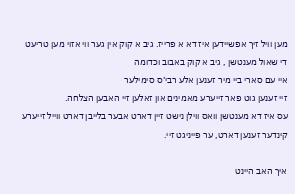מען וויל זיך אפשיידען איז דא א פרייז. גיב א קוק אין גער ווי אזוי מען טריעט די שאול מענטשן , גיב א קוק באבוב וכדומה
איי עם סארי ביי מיר זענען אלע רבי׳ס סימילער
זיי זענען גוט פאר זייערע מאמינים און זאלען זיי האבען הצלחה.
עס איז דא מענטשן וואס ווילן נישט זיין דארט אבער בלייבן דארט ווייל זייערע קינדער זענען דארט, ער פייניגט זיי.

איך האב היינט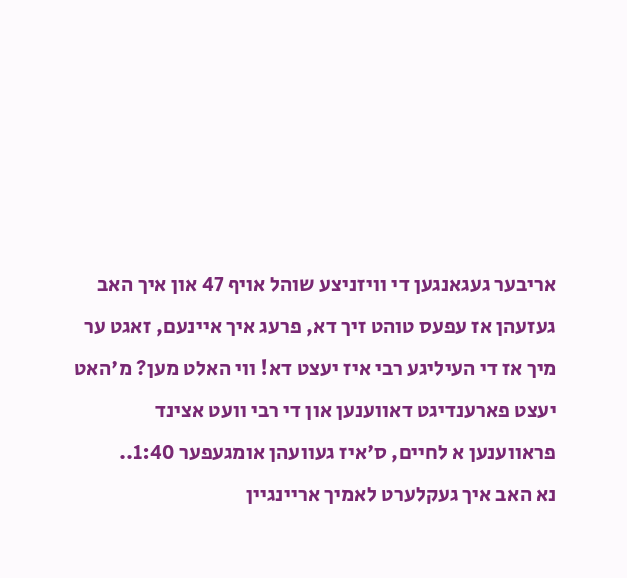אריבער געגאנגען די וויזניצע שוהל אויף 47 און איך האב געזעהן אז עפעס טוהט זיך דא, פרעג איך איינעם, זאגט ער מיך אז די העיליגע רבי איז יעצט דא! ווי האלט מען? מ'האט יעצט פארענדיגט דאווענען און די רבי וועט אצינד פראווענען א לחיים, ס'איז געוועהן אומגעפער 1:40..
נא האב איך געקלערט לאמיך אריינגיין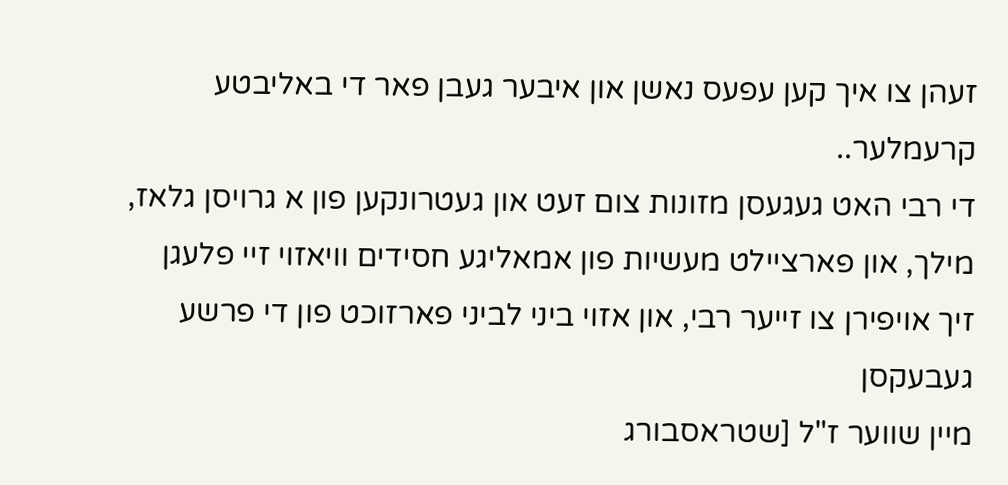זעהן צו איך קען עפעס נאשן און איבער געבן פאר די באליבטע קרעמלער..
די רבי האט געגעסן מזונות צום זעט און געטרונקען פון א גרויסן גלאז, מילך, און פארציילט מעשיות פון אמאליגע חסידים וויאזוי זיי פלעגן זיך אויפירן צו זייער רבי, און אזוי ביני לביני פארזוכט פון די פרשע געבעקסן
מיין שווער ז"ל [שטראסבורג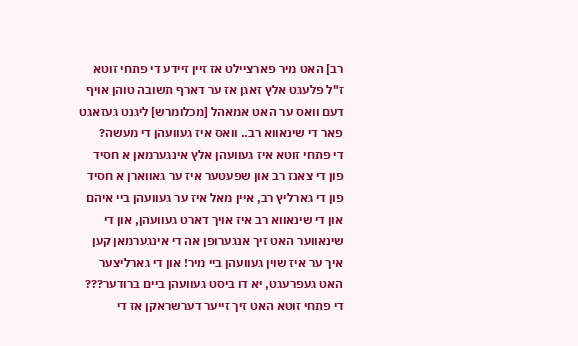רב] האט מיר פארציילט אז זיין זיידע די פתחי זוטא ז"ל פלעגט אלץ זאגן אז ער דארף תשובה טוהן אויף דעם וואס ער האט אמאהל [מכלומרש] ליגנט געזאגט פאר די שינאווא רב.. וואס איז געוועהן די מעשה?
די פתחי זוטא איז געוועהן אלץ אינגערמאן א חסיד פון די צאנז רב און שפעטער איז ער גאווארן א חסיד פון די גארליץ רב, איין מאל איז ער געוועהן ביי איהם און די שינאווא רב איז אויך דארט געוועהן, און די שינאווער האט זיך אנגערופן אה די אינגערמאן קען איך ער איז שוין געוועהן ביי מיר! און די גארליצער האט געפרעגט, יא דו ביסט געוועהן ביים ברודער??? די פתחי זוטא האט זיך זייער דערשראקן אז די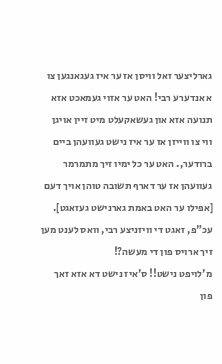גארליצער זאל וויסן אז ער איז געגאנגען צו א אנדערע רבי! האט ער אזוי געמאכט אזא תנועה אזא און געשאקעלט מיט זיין אויגן ווי צו ווייזן אז ער איז נישט געוועהן ביים ברודער,. האט ער כל ימיו זיך מתמרמר געוועהן אז ער דארף תשובה טוהן אויך דעם [אפילו ער האט באמת גארנישט געזאגט].
עכ"פ, זאגט די וויזניצע רבי, וואס לענט מען זיך ארויס פון די מעשה?!
מ'לויפט נישט!! ס'איז נישט דא אזא זאך פון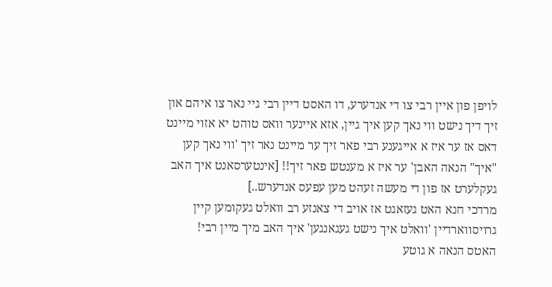לויפן פון איין רבי צו די אנדערע, דו האסט דיין רבי גיי נאר צו איהם און זיך דיך נישט ווי נאך קען איך גיין, אזא איינער וואס טוהט יא אזוי מיינט דאס אז ער איז א אייגענע רבי פאר זיך ער מיינט נאר זיך 'ווי נאך קען "איך" הנאה האבן' ער איז א מענטש פאר זיך!! [אינטערסאנט איך האב געקלערט אז פון די מעשה זעהט מען עפעס אנדערש..]
מרדכי חנא האט געזאגט אז אויב די צאנזע רב וואלט געקומען קיין גרויסווארדיין 'וואלט איך נישט געגאנגען' איך האב מיך מיין רבי!
האטס הנאה א גוטע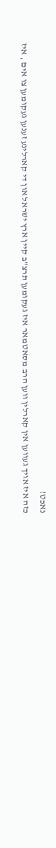נאכט!
כזה איז אויך געווען אין קארלין ווען הרב מסאטמאר איז געקומען תרצ"ב קיין ארץ ישראל און די קארלינע זענען געקומען צו אים , איז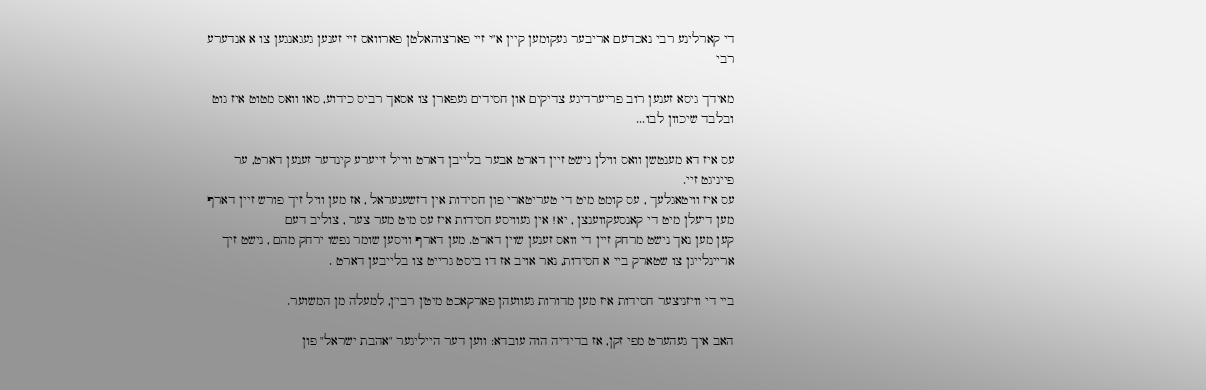די קארלינע רבי נאכדעם אריבער געקומען קיין א"י זיי פארצוהאלטן פארוואס זיי זענען געגאנגען צו א אנדערע רבי

מאידך גיסא זענען רוב פריערדיגע צדיקים און חסידים געפארן צו אסאך רביס כידוע, סאו וואס מטוט איז גוט ובלבד שיכוון לבו...

עס איז דא מענטשן וואס ווילן נישט זיין דארט אבער בלייבן דארט ווייל זייערע קינדער זענען דארט, ער פייניגט זיי.
עס איז וויטאגלעך , עס קומט מיט די טעריטארי פון חסידות אין דזשענעראל , אז מען וויל זיך פורש זיין דארף מען דיעלן מיט די קאנסעקווענצן , יא! אין געוויסע חסידות איז עס מיט מער צער , צוליב דעם
קען מען נאך נישט מרחק זיין די וואס זענען שוין דארט. מען דארף וויסען שומר נפשו ירחק מהם , נישט זיך אריינלייגן צו שטארק ביי א חסידות, נאר אויב אז דו ביסט גרייט צו בלייבען דארט .

ביי די וויזניצער חסידות איז מען מדורות געוועהן פארקאכט מיט'ן רבי'ן, למעלה מן המשוער.

האב איך געהערט מפי זקן, אז בדידיה הוה עובדא: ווען דער הייליגער "אהבת ישראל" פון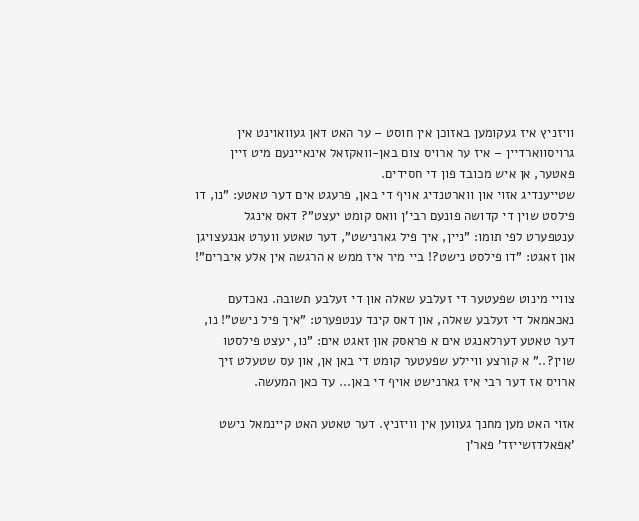וויזניץ איז געקומען באזוכן אין חוסט – ער האט דאן געוואוינט אין גרויסווארדיין – איז ער ארויס צום באן-וואקזאל אינאיינעם מיט זיין פאטער, אן איש מכובד פון די חסידים.
שטייענדיג אזוי און ווארטנדיג אויף די באן, פרעגט אים דער טאטע: "נו, דו פילסט שוין די קדושה פונעם רבי'ן וואס קומט יעצט"? דאס אינגל ענטפערט לפי תומו: "ניין, איך פיל גארנישט", דער טאטע ווערט אנגעצויגן און זאגט: "דו פילסט נישט?! ביי מיר איז ממש א הרגשה אין אלע איברים"!

צוויי מינוט שפעטער די זעלבע שאלה און די זעלבע תשובה. נאכדעם נאכאמאל די זעלבע שאלה, און דאס קינד ענטפערט: "איך פיל נישט"! נו, דער טאטע דערלאנגט אים א פראסק און זאגט אים: "נו, יעצט פילסטו שוין?.." א קורצע וויילע שפעטער קומט די באן אן, און עס שטעלט זיך ארויס אז דער רבי איז גארנישט אויף די באן... עד כאן המעשה.

אזוי האט מען מחנך געווען אין וויזניץ. דער טאטע האט קיינמאל נישט 'אפאלדזשייזד' פאר'ן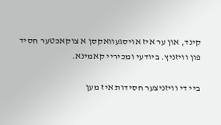קינד, און ער איז אויסגעוואקסן א צוקאכטער חסיד פון וויזניץ. ביודעי ומכיריי קאמינא.

ביי די וויזניצער חסידות איז מען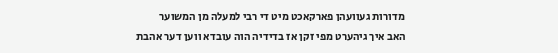מדורות געוועהן פארקאכט מיט די רבי למעלה מן המשוער
האב איך גיהערט מפי זקן אז בדידיה הוה עובדא ווען דער אהבת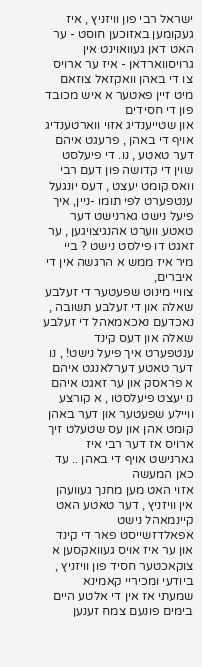ישראל רבי פון וויזניץ , איז געקומען באזוכען חוסט - ער האט דאן געוואוינט אין גרויסווארדאן - איז ער ארויס צו די באהן וואקזאל צוזאם מיט זיין פאטער א איש מכובד פון די חסידים
און שטייענדיג אזוי ווארטענדיג אויף די באהן , פרעגט איהם דער טאטע , נו. די פיעלסט שוין די קדושה פון דעם רבי וואס קומט יעצט , דעס יונגעל ענטפערט לפי תומו -ניין, איך פיעל נישט גארנישט דער טאטע ווערט אהנגיצויגען , ער זאגט דו פילסט נישט ? ביי מיר איז ממש א הרגשה אין די איברים,
צוויי מינוט שפעטער די זעלבע שאלה און די זעלבע תשובה , נאכדעם נאכאמאהל די זעלבע שאלה און דעס קינד ענטפערט איך פיעל נישט! , נו דער טאטע דערלאנגט איהם א פראסק און ער זאגט איהם נו יעצט פיעלסטו , א קורצע וויילע שפעטער און דער באהן קומט אהן און עס שטעלט זיך ארויס אז דער רבי איז גארנישט אויף די באהן .. עד כאן המעשה
אזוי האט מען מחנך געוועהן אין וויזניץ , דער טאטע האט קיינמאהל נישט אפאלדזשייסט פאר די קינד און ער איז אויס געוואקסען א צוקאכטער חסיד פון וויזניץ , ביודעי ומכיריי קאמינא
שמעתי אז אין די אלטע היים בימים פונעם צמח זענען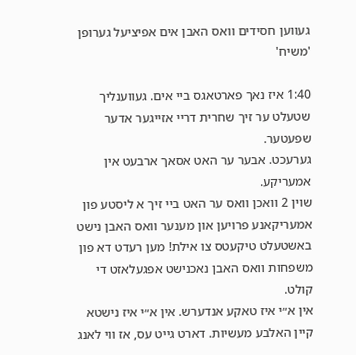געווען חסידים וואס האבן אים אפיציעל גערופן 'משיח'

1:40 איז נאך פארטאגס ביי אים. געווענליך שטעלט ער זיך שחרית דריי אזייגער אדער שפעטער.
גערעכט. אבער ער האט אסאך ארבעט אין אמעריקע.
שוין 2 וואכן וואס ער האט ביי זיך א ליסטע פון אמעריקאנע פרויען און מענער וואס האבן נישט באשטעלט טיקעטס צו אילת! מען רעדט דא פון משפחות וואס האבן נאכנישט אפגעלאזט די קולט.
אין א״י איז טאקע אנדערש. אין א״י איז נישטא קיין האלבע מעשיות. דארט גייט עס, אז ווי לאנג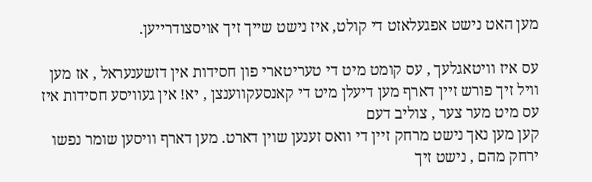מען האט נישט אפגעלאזט די קולט, איז נישט שייך זיך אויסצודרייען.

עס איז וויטאגלעך , עס קומט מיט די טעריטארי פון חסידות אין דזשענעראל , אז מען וויל זיך פורש זיין דארף מען דיעלן מיט די קאנסעקווענצן , יא! אין געוויסע חסידות איז עס מיט מער צער , צוליב דעם
קען מען נאך נישט מרחק זיין די וואס זענען שוין דארט. מען דארף וויסען שומר נפשו ירחק מהם , נישט זיך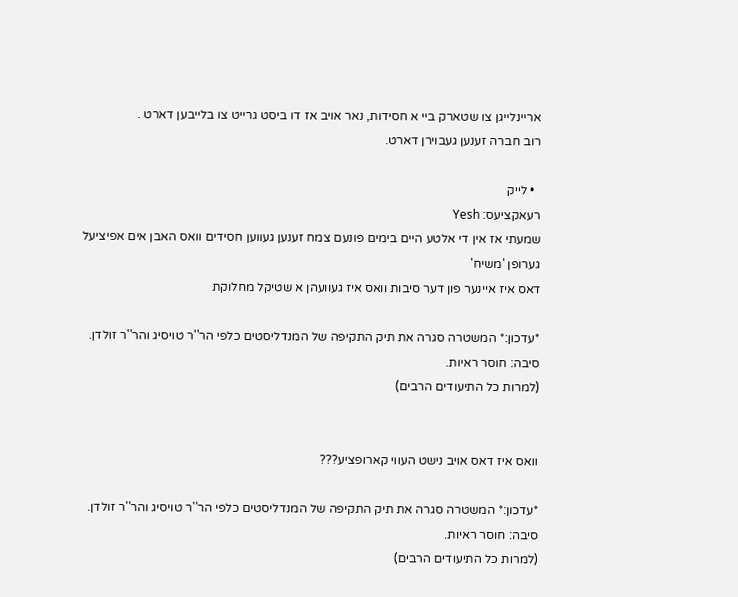אריינלייגן צו שטארק ביי א חסידות, נאר אויב אז דו ביסט גרייט צו בלייבען דארט .
רוב חברה זענען געבוירן דארט.

  • לייק
רעאקציעס: Yesh
שמעתי אז אין די אלטע היים בימים פונעם צמח זענען געווען חסידים וואס האבן אים אפיציעל גערופן 'משיח'
דאס איז איינער פון דער סיבות וואס איז געוועהן א שטיקל מחלוקת

*עדכון:* המשטרה סגרה את תיק התקיפה של המנדליסטים כלפי הר''ר טויסיג והר''ר זולדן.
סיבה: חוסר ראיות.
(למרות כל התיעודים הרבים)


וואס איז דאס אויב נישט העווי קארופציע???

*עדכון:* המשטרה סגרה את תיק התקיפה של המנדליסטים כלפי הר''ר טויסיג והר''ר זולדן.
סיבה: חוסר ראיות.
(למרות כל התיעודים הרבים)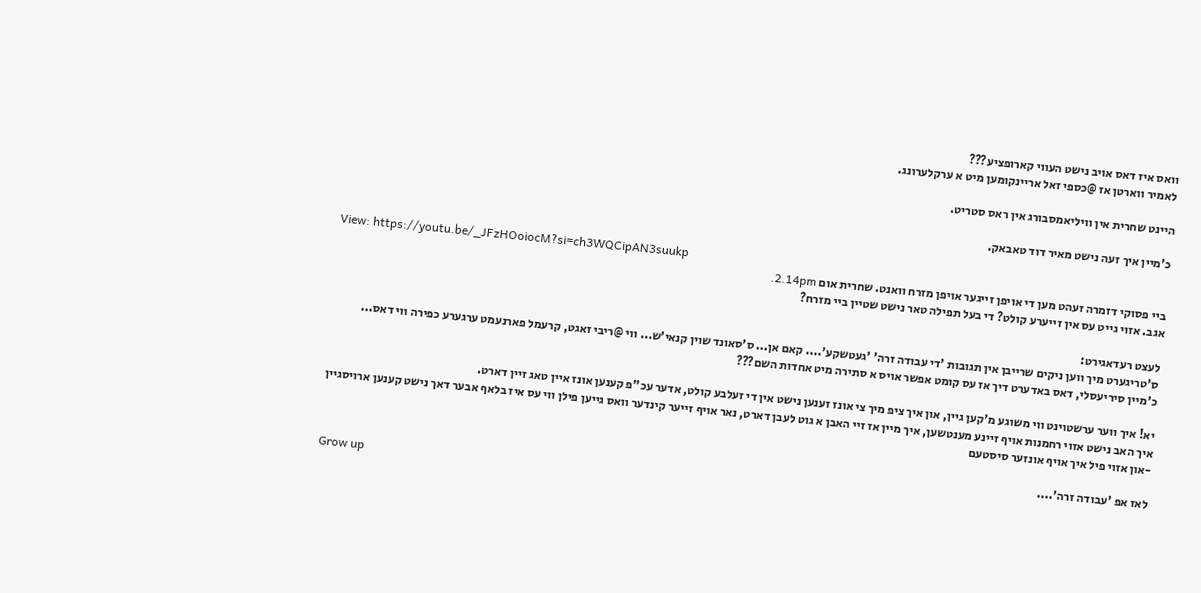וואס איז דאס אויב נישט העווי קארופציע???
לאמיר ווארטן אז @כספי זאל אריינקומען מיט א ערקלערונג.

היינט שחרית אין וויליאמסבורג אין ראס סטריט.

כ'מיין איך זעה נישט מאיר דוד טאבאק.

View: https://youtu.be/_JFzHOoiocM?si=ch3WQCipAN3suukp
ביי פסוקי דזמרה זעהט מען די אויפן זייגער אויפן מזרח וואנט. שחרית אום 2.14pm.
אגב. אזוי גייט עס אין זייערע קולט? די בעל תפילה טאר נישט שטיין ביי מזרח?

לעצט רעדאגירט:
ס'טריגערט מיך ווען ניקים שרייבן אין תגובות 'די עבודה זרה' 'געטשקע'.... קאם אן... ס'סאונד שוין קנאי'ש... ווי @ריבי זאגט, קרעמל פארנעמט ערגערע כפירה ווי דאס...
כ'מיין סיריעסלי, דאס באדערט דיך אז עס קומט אפשר אויס א סתירה מיט אחדות השם???

יא! איך ווער ערשטוינט ווי משוגע מ'קען גיין, און איך ציפ מיך צי אונז זענען נישט אין די זעלבע קולט, אדער עכ"פ קענען אונז איין טאג זיין דארט.
איך האב נישט אזוי רחמנות אויף זיינע מענטשען, איך מיין אז זיי האבן א גוט לעבן דארט, נאר אויף זייער קינדער וואס גייען פילן ווי עס איז בלאף אבער דאך נישט קענען ארויסגיין
-און אזוי פיל איך אויף אונזער סיסטעם

לאז אפ 'עבודה זרה'....
Grow up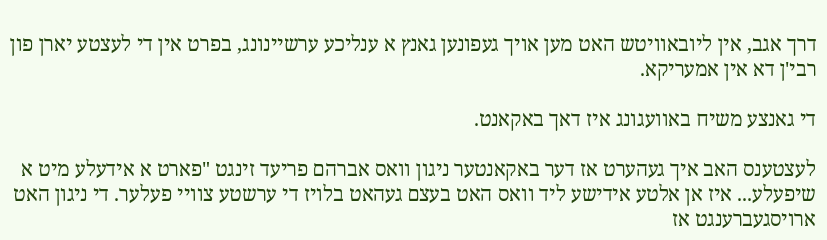דרך אגב, אין ליובאוויטש האט מען אויך געפונען גאנץ א ענליכע ערשיינונג, בפרט אין די לעצטע יארן פון רבי'ן דא אין אמעריקא.

די גאנצע משיח באוועגונג איז דאך באקאנט.

לעצטענס האב איך געהערט אז דער באקאנטער ניגון וואס אברהם פריעד זינגט "פארט א אידעלע מיט א שיפעלע... איז אן אלטע אידישע ליד וואס האט בעצם געהאט בלויז די ערשטע צוויי פעלער. די ניגון האט ארויסגעברענגט אז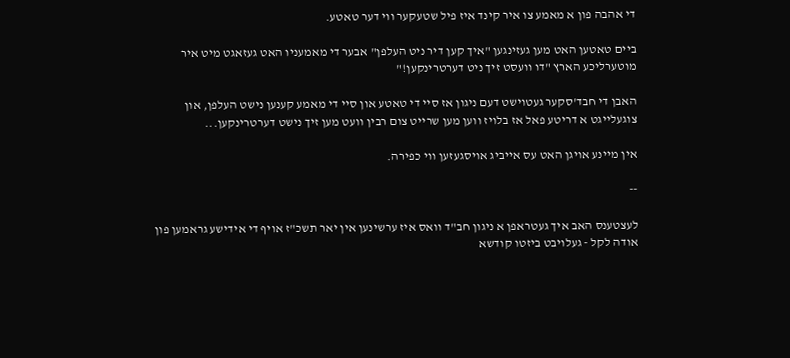די אהבה פון א מאמע צו איר קינד איז פיל שטעקער ווי דער טאטע.

ביים טאטען האט מען געזינגען "איך קען דיר ניט העלפן" אבער די מאמעניו האט געזאגט מיט איר מוטערליכע הארץ "דו וועסט זיך ניט דערטרינקען!"

האבן די חבד'סקער געטוישט דעם ניגון אז סיי די טאטע און סיי די מאמע קענען נישט העלפן, און צוגעלייגט א דריטע פאל אז בלויז ווען מען שרייט צום רבין וועט מען זיך נישט דערטרינקען...

אין מיינע אויגן האט עס אייביג אויסגעזען ווי כפירה.

--

לעצטענס האב איך געטראפן א ניגון חב"ד וואס איז ערשינען אין יאר תשכ"ז אויף די אידישע גראמען פון אודה לקל - געלויבט ביזטו קודשא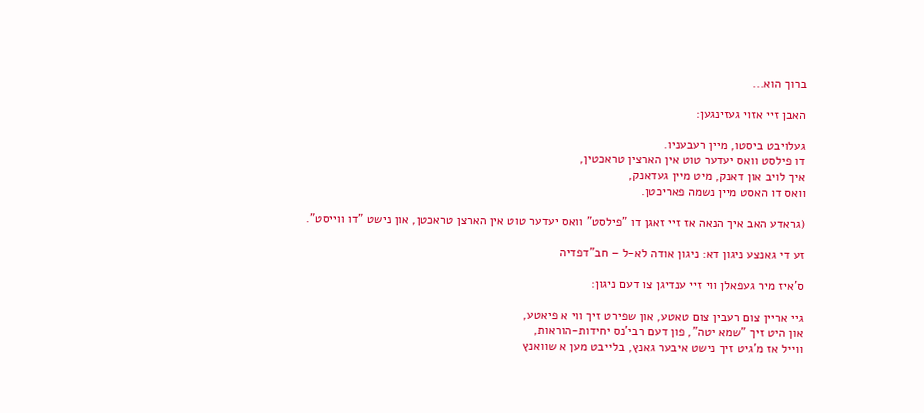ברוך הוא...

האבן זיי אזוי געזינגען:

געלויבט ביסטו, מיין רעבעניו.
דו פילסט וואס יעדער טוט אין הארצין טראכטין,
איך לויב און דאנק, מיט מיין געדאנק,
וואס דו האסט מיין נשמה פאריכטן.

(גראדע האב איך הנאה אז זיי זאגן דו "פילסט" וואס יעדער טוט אין הארצן טראכטן, און נישט "דו ווייסט".

זע די גאנצע ניגון דא: ניגון אודה לא-ל – חב"דפדיה

ס'איז מיר געפאלן ווי זיי ענדיגן צו דעם ניגון:

גיי אריין צום רעבין צום טאטע, און שפירט זיך ווי א פיאטע,
און היט זיך "שמא יטה", פון דעם רבי'נס יחידות-הוראות,
ווייל אז מ'גיט זיך נישט איבער גאנץ, בלייבט מען א שוואנץ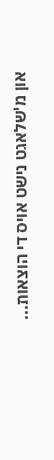און מ'שלאגט נישט אויס די הוצאות...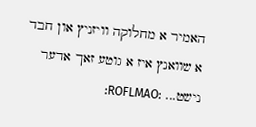האמיר א מחלוקה וויזניץ און חבד א שוואנץ איז א גוטע זאך אדער נישט... :ROFLMAO: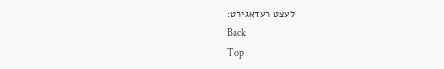לעצט רעדאגירט:
Back
Top